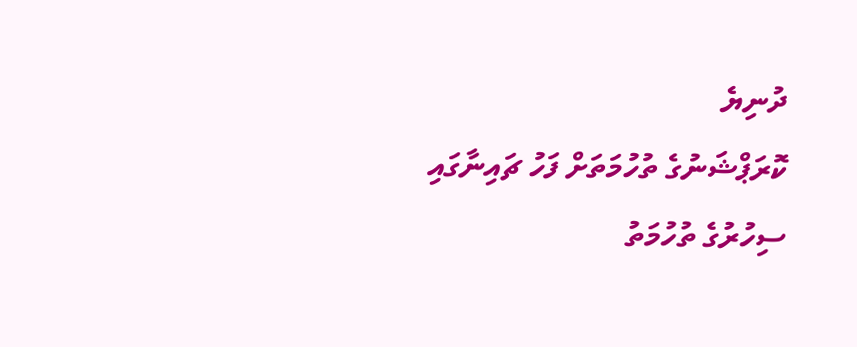ދުނިޔެ
ކޮރަޕްޝަނުގެ ތުހުމަތަށް ފަހު ޗައިނާގައި ސިހުރުގެ ތުހުމަތު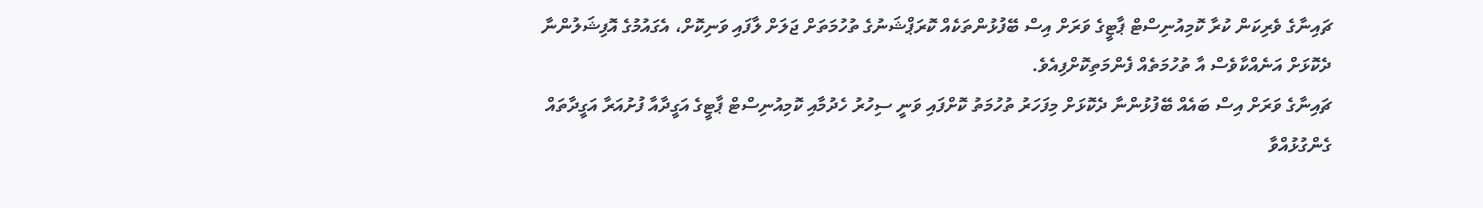ޗައިނާގެ ވެރިކަން ކުރާ ކޮމިއުނިސްޓް ޕާޓީގެ ވަރަށް އިސް ބޭފުޅުންތަކެއް ކޮރަޕްޝަނުގެ ތުހުމަތަށް ޖަލަށް ލާފައި ވަނިކޮށް، އެގައުމުގެ އޮފިޝަލުންނާ ދެކޮޅަށް އަނެއްކާވެސް އާ ތުހުމަތެއް ފެންމަތިކޮށްފިއެވެ.
ޗައިނާގެ ވަރަށް އިސް ބައެއް ބޭފުޅުންނާ ދެކޮޅަށް މިފަހަރު ތުހުމަތު ކޮށްފައި ވަނީ ސިހުރު ހެދުމާއި ކޮމިއުނިސްޓް ޕާޓީގެ އަގީދާއާ ފުށުއަރާ އަގީދާތައް ގެންގުޅުއްވާ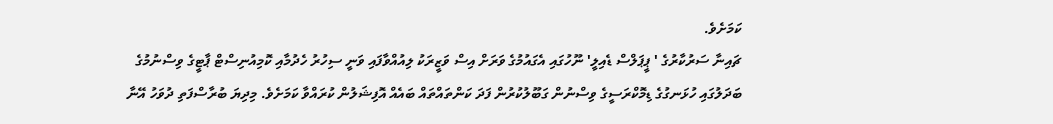ކަމަށެވެ.
ޗައިނާ ސަރުކާރުގެ ' ޕީޕަލްސް ޑެއިލީ' ނޫހުގައި އެގައުމުގެ ވަރަށް އިސް ވަޒީރަކު ލިއުއްވާފައި ވަނީ ސިހުރު ހެދުމާއި ކޮމިއުނިސްޓް ޕާޓީގެ ވިސްނުމުގެ ބަދަލުގައި ހުޅަނގުގެ ޑިމޮކްރަސީގެ ވިސްނުން ގަބޫލުކުރުން ފަދަ ކަންތައްތައް ބައެއް އޮފިޝަލުން ކުރައްވާ ކަމަށެވެ. މިދިޔަ ބުރާސްފަތި ދުވަހު އޭނާ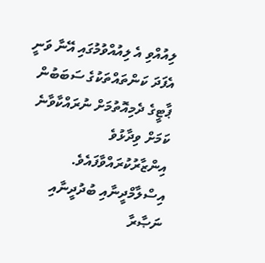ލިއުއްވި އެ ލިއުއްވުމުގައި އޭނާ ވަނީ އެފަދަ ކަންތައްތަކުގެ ސަބަބުން ޕާޓީގެ ދެމިއޮތުމަށް ނުރައްކާވާނެ ކަމަށް ވިދާޅުވެ އިންޒާރުކުރައްވާފައެވެ.
އިސްލާމްދީނާއި ބުދުދީނާއި ނަޞާރާ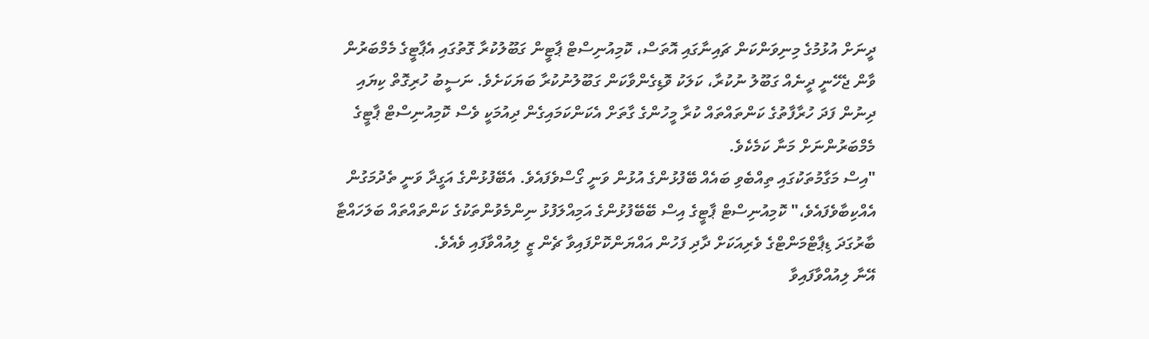ދީނަށް އުޅުމުގެ މިނިވަންކަން ޗައިނާގައި އޮތަސް، ކޮމިއުނިސްޓް ޕާޓީން ގަބޫލުކުރާ ގޮތުގައި އެޕާޓީގެ މެމްބަރުން ވާން ޖެހޭނީ ދީނެއް ގަބޫލު ނުކުރާ، ކަލަކު ވޮޑިގެންވާކަން ގަބޫލުނުކުރާ ބަޔަކަށެވެ. ނަސީބު ހުރިގޮތް ކިޔައި ދިނުން ފަދަ ހުރާފާތުގެ ކަންތައްތައް ކުރާ މީހުންގެ ގާތަށް އެކަންކަމައިގެން ދިއުމަކީ ވެސް ކޮމިއުނިސްޓް ޕާޓީގެ މެމްބަރުންނަށް މަނާ ކަމެކެވެ.
"އިސް މަގާމުތަކުގައި ތިއްބެވި ބައެއް ބޭފުޅުންގެ އުޅުން ވަނީ ގޯސްވެފައެވެ. އެބޭފުޅުންގެ އަގީދާ ވަނީ ތެދުމަގުން އެއްކިބާވެފައެވެ،" ކޮމިއުނިސްޓް ޕާޓީގެ އިސް ބޭބޭފުޅުންގެ އަމިއްލަފުޅު ނިންމެވުންތަކުގެ ކަންތައްތައް ބަލަހައްޓާ ބާރުގަދަ ޑިޕާޓްމަންޓްގެ ވެރިއަކަށް ދާދި ފަހުން އައްޔަންކޮށްފައިވާ ޗެން ޒީ ލިއުއްވާފައި ވެއެވެ.
އޭނާ ލިއުއްވާފައިވާ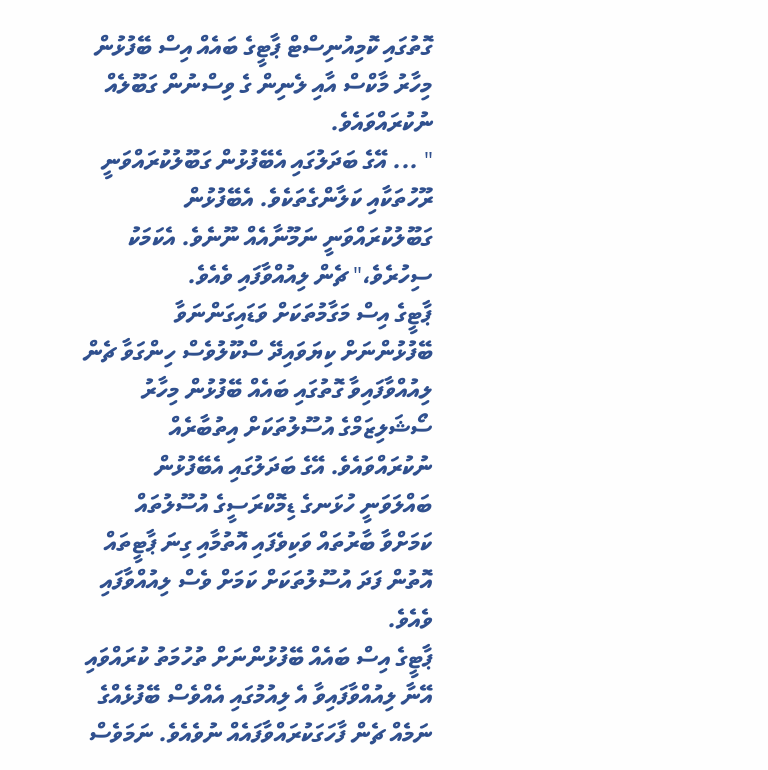ގޮތުގައި ކޮމިއުނިސްޓް ޕާޓީގެ ބައެއް އިސް ބޭފުޅުން މިހާރު މާކްސް އާއި ލެނިން ގެ ވިސްނުން ގަބޫލެއް ނުކުރައްވައެވެ.
" ... އޭގެ ބަދަލުގައި އެބޭފުޅުން ގަބޫލުކުރައްވަނީ ރޫހުތަކާއި ކަލާންގެތަކެވެ. އެބޭފުޅުން ގަބޫލުކުރައްވަނީ ނަމޫނާއެއް ނޫނެވެ. އެކަމަކު ސިހުރެވެ،" ޗެން ލިއުއްވާފައި ވެއެވެ.
ޕާޓީގެ އިސް މަގާމުތަކަށް ވަޑައިގަންނަވާ ބޭފުޅުންނަށް ކިޔަވައިދޭ ސްކޫލުވެސް ހިންގަވާ ޗެން ލިއުއްވާފައިވާ ގޮތުގައި ބައެއް ބޭފުޅުން މިހާރު ސޯޝަލިޒަމްގެ އުސޫލުތަކަށް އިތުބާރެއް ނުކުރައްވައެވެ. އޭގެ ބަދަލުގައި އެބޭފުޅުން ބައްލަވަނީ ހުޅަނގެ ޑިމޮކްރަސީގެ އުސޫލުތައް ކަމަށްވާ ބާރުތައް ވަކިވެފައި އޮތުމާއި ގިނަ ޕާޓީތައް އޮތުން ފަދަ އުސޫލުތަކަށް ކަމަށް ވެސް ލިއުއްވާފައި ވެއެވެ.
ޕާޓީގެ އިސް ބައެއް ބޭފުޅުންނަށް ތުހުމަތު ކުރައްވައި އޭނާ ލިއުއްވާފައިވާ އެ ލިއުމުގައި އެއްވެސް ބޭފުޅެއްގެ ނަމެއް ޗެން ފާހަގަކުރައްވާފައެއް ނުވެއެވެ. ނަމަވެސް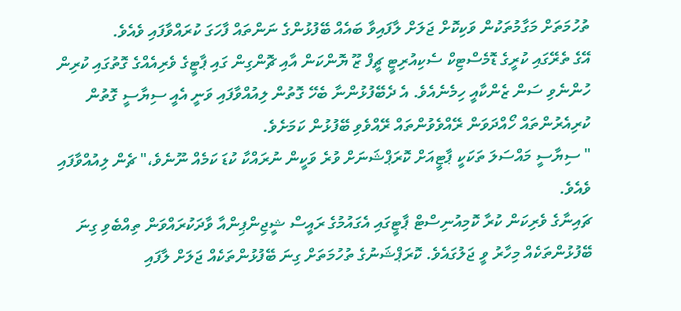ތުހުމަތަށް މަގާމުތަކުން ވަކިކޮށް ޖަލަށް ލާފައިވާ ބައެއް ބޭފުޅުންގެ ނަންތައް ފާހަގަ ކުރައްވާފައި ވެއެވެ.
އޭގެ ތެރޭގައި ކުރީގެ ޑޮމެސްޓިކް ސެކިއުރިޓީ ޗީފް ޒޫ ޔޮންކަން އާއި ޗޮންގިން ގައި ޕާޓީގެ ވެރިއެއްގެ ގޮތުގައި ކުރިން ހުންނެވި ސަން ޒެންކާއީ ހިމެނެއެވެ. އެ ދެބޭފުޅުންނާ ބެހޭ ގޮތުން ލިއުއްވާފައި ވަނީ އެއީ ސިޔާސީ ގޮތުން ކުރިއެރުންތައް ހޯއްދަވަން ރޭއްވެވުންތައް ރޭއްވެވި ބޭފުޅުން ކަމަށެވެ.
" ސިޔާސީ މައްސަލަ ތަކަކީ ޕާޓީއަށް ކޮރަޕްޝަނަށް ވުރެ ވަކީން ނުރައްކާ ކުޑަ ކަމެއް ނޫނެވެ،" ޗެން ލިއުއްވާފައި ވެއެވެ.
ޗައިނާގެ ވެރިކަން ކުރާ ކޮމިއުނިސްޓް ޕާޓީގައި އެގައުމުގެ ރައީސް ޝީޖިންޕިންއާ ވާދަކުރައްވަން ތިއްބެވި ގިނަ ބޭފުޅުންތަކެއް މިހާރު ވީ ޖަލުގައެވެ. ކޮރަޕްޝަނުގެ ތުހުމަތަށް ގިނަ ބޭފުޅުންތަކެއް ޖަލަށް ލާފައި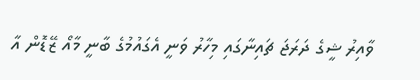ވާއިރު ޝީގެ ދަރަޖަ ޗައިނާގައި މިހާރު ވަނީ އެގައުމުގެ ބާނީ މާއޯ ޒޭޑޮން އާ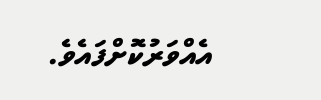އެއްވަރުކޮށްފައެވެ.